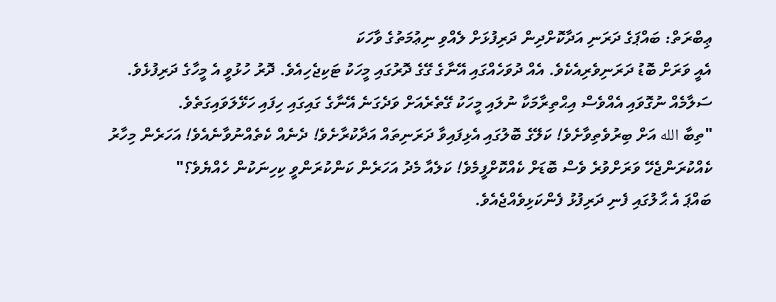ޢިބްރަތް: ބައްޕަގެ ދަރަނި އަދާކޮށްދިން ދަރިފުޅަށް ލެއްވި ނިޢުމަތުގެ ވާހަކަ
އެއީ ވަރަށް ބޮޑު ދަރަނިވެރިއެކެވެ. އެއް ދުވަހެއްގައި އޭނާގެ ގޭގެ ދޮރުގައި މީހަކު ޓަކިޖެހިއެވެ. ދޮރު ހުޅުވީ އެ މީހާގެ ދަރިފުޅެވެ. ސަލާމެއް ނުގޮވައި އެއްވެސް އިޙްތިރާމަކާ ނުލައި މީހަކު ގޭތެރެއަށް ވަދެގަނެ އޭނާގެ ގައިގައި ހިފައި ހަޅޭލަވައިގަތެވެ.
"ތިބާ الله އަށް ބިރުވެތިވާށެވެ! ކަލޭގެ ބޮލުގައި އެޅިފައިވާ ދަރަނިތައް އަދާކުރާށެވެ! ދެނެއް ކެތެއްނުވާނެއެވެ! އަހަރެން މިހާރު ކެއްކުރަންޖެހޭ ވަރަށްވުރެ ވެސް ބޮޑަށް ކެއްކޮށްފީމެވެ! ކަލެއާ މެދު އަހަރެން ކަންކުރަންވީ ކިހިނަކުން ހެއްޔެވެ؟"
ބައްޕަ އެ ޙާލުގައި ފެނި ދަރިފުޅު ފެންކަޅިވެއްޖެއެވެ.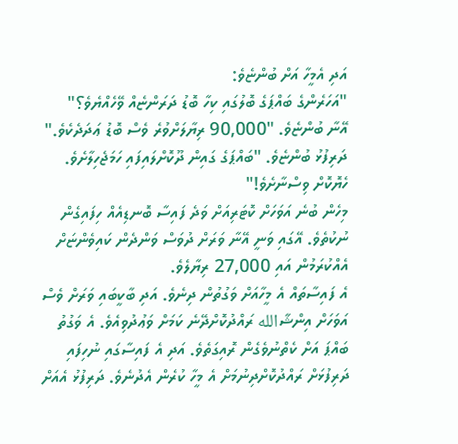އަދި އެމީހާ އަށް ބުންޏެވެ:
"އަހަރެންގެ ބައްޕަގެ ބޮލުގައި ކިހާ ބޮޑު ދަރަންޏެއް ވޭހެއްޔެވެ؟"
އޭނާ ބުންޏެވެ. "90,000 ރިޔާލަށްވުރެ ވެސް ބޮޑު ޢަދަދެކެވެ."
ދަރިފުޅު ބުންޏެވެ. "ބައްޕަގެ ގައިން ދޫކޮށްލައިފައި ހަމަޖެހިލާށެވެ. ހެޔޮކޮށް ވިސްނާށެވެ!"
މިހެން ބުނެ އަވަހަށް ކޮޓަރިއަށް ވަދެ ފައިސާ ބޮނޑިއެއް ހިފައިގެން ނުކުތެވެ. އޭގައި ވަނީ އޭނާ ވަރަށް ދުވަސް ވަންދެން ކައިވެންޏަށް އެއްކުރަމުން އައި 27,000 ރިޔާލެވެ.
އެ ފައިސާތައް އެ މީހާއަށް ވަގުތުން ދިނެވެ. އަދި ބާކީބައި ވަރަށް ވެސް އަވަހަށް އިންޝާالله ރައްދުކޮށްދޭނެ ކަމަށް ވަޢުދުވިއެވެ. އެ ވަގުތު ބައްޕަ އަށް ކެތްނުވެގެން ރޮއިގަތެވެ. އަދި އެ ފައިސާގައި ނުހިފައި ދަރިފުޅަށް ރައްދުކޮށްދިނުމަށް އެ މީހާ ކުރެން އެދުނެވެ. ދަރިފުޅު އެއަށް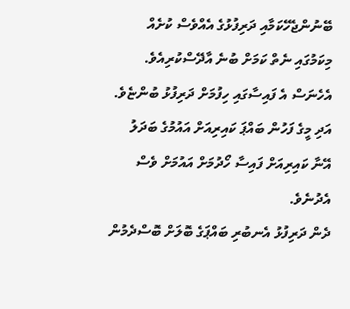ބޭނުންޖެހޭކަމާއި ދަރިފުޅުގެ އެއްވެސް ކުށެއް މިކަމުގައި ނެތް ކަމަށް ބުނެ އާދޭސްކުރިއެވެ. އެހެނަސް އެ ފައިސާގައި ހިފުމަށް ދަރިފުޅު ބުންޏެވެ. އަދި މީގެ ފަހުން ބައްޕަ ކައިރިއަށް އައުމުގެ ބަދަލު އޭނާ ކައިރިއަށް ފައިސާ ހޯދުމަށް އައުމަށް ވެސް އެދުނެވެ.
ދެން ދަރިފުޅު އެނބުރި ބައްޕަގެ ބޮލަށް ބޮސްދެމުން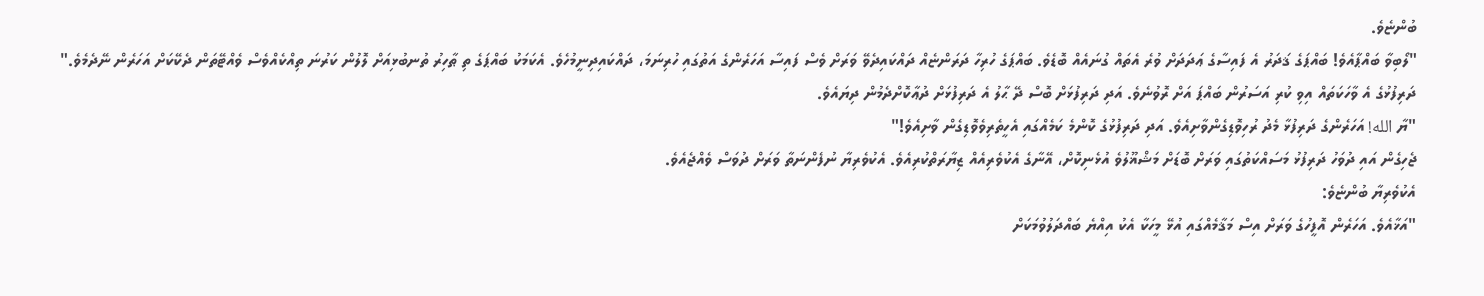ބުންޏެވެ.
"ލޯބިވާ ބައްޕާއެވެ! ބައްޕަގެ ޤަދަރު އެ ފައިސާގެ ޢަދަދަށް ވުރެ އެތައް ގުނައެއް ބޮޑެވެ. ބައްޕަގެ ހުރިހާ ދަރަންޏެއް ދައްކައިދެވޭ ވަރަށް ވެސް ފައިސާ އަހަރެންގެ އަތުގައި ހުރިނަމަ، ދައްކައިދިނީމުހެވެ. އެކަމަކު ބައްޕަގެ ތި ޠާހިރު ތުނބުޅިއަށް ލޮލުން ކަރުނަ ތިއްކެއްވެސް ވެއްޓޭތަން ދެކޭކަށް އަހަރެން ނޭދެމެވެ."
ދަރިފުޅުގެ އެ ވާހަކަތައް އިވި ކުރި އަސަރުން ބައްޕަ އަށް ރޮވުނެވެ. އަދި ދަރިފުޅަށް ބޮސް ދޭ ޙާލު އެ ދަރިފުޅަށް ދުޢާކޮށްދެމުން ދިޔައެވެ.
"ޔާ الله! އަހަރެންގެ ދަރިފުޅާ މެދު ރުހިވޮޑިގެންވާށިއެވެ. އަދި ދަރިފުޅުގެ ކޮންމެ ކަމެއްގައި އެހީތެރިވެވޮޑިގެން ވާށިއެވެ!"
ޖެހިގެން އައި ދުވަހު ދަރިފުޅު މަސައްކަތުގައި ވަރަށް ބޮޑަށް މަޝްޣޫލުވެ އުޅެނިކޮށް، އޭނާގެ އެކުވެރިއެއް ޒިޔާރަތްކުރިއެވެ. އެކުވެރިޔާ ނުފެންނަތާ ވަރަށް ދުވަސް ވެއްޖެއެވެ.
އެކުވެރިޔާ ބުންޏެވެ:
"އަޚާއެވެ. އަހަރެން އޮފީހުގެ ވަރަށް އިސް މަޤާމެއްގައި އުޅޭ މީހަކާ އެކު އިއްޔެ ބައްދަލުވުމަކަށް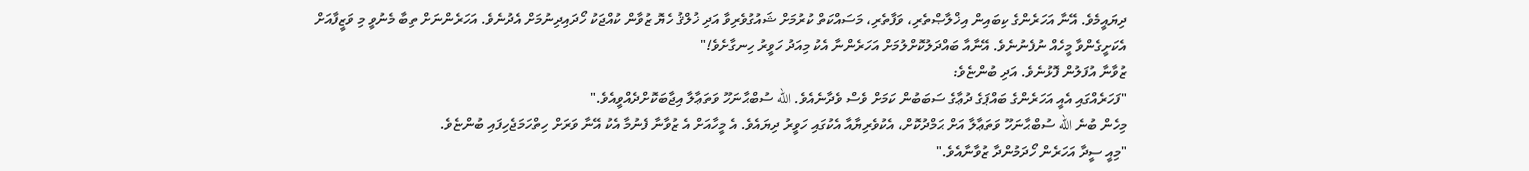ދިޔައީމެވެ. އޭނާ އަހަރެންގެ ކިބައިން އިޚްލާޞްތެރި، ވަފާތެރި، މަސައްކަތް ކުރުމަށް ޝައުގުވެރިވާ އަދި ޚުލްޤު ހެޔޮ ޒުވާން ކުއްޖަކު ހޯދައިދިނުމަށް އެދުނެވެ. އަހަރެންނަށް ތިބާ މެނުވީ މި ވަޒީފާއަށް އެކަށީގެންވާ މީހެއް ނުފެނުނެވެ. އޭނާއާ ބައްދަލުކޮށްލުމަށް އަހަރެންނާ އެކު މިއަދު ހަވީރު ހިނގާށެވެ!"
ޒުވާނާ އުފަލުން ފޮޅުނެވެ. އަދި ބުންޏެވެ:
"ފަހަރެއްގައި އެއީ އަހަރެންގެ ބައްޕަގެ ދުޢާގެ ސަބަބުން ކަމަށް ވެސް ވެދާނެއެވެ. الله ސުބްޙާނަހޫ ވަތަޢާލާ އިޖާބަކޮށްދެއްވީއެވެ."
މިހެން ބުނެ الله ސުބްޙާނަހޫ ވަތަޢާލާ އަށް ޙަމްދުކޮށް، އެކުވެރިޔާއާ އެކުގައި ހަވީރު ދިޔައެވެ. އެ މީހާއަށް އެ ޒުވާނާ ފެނުމާ އެކު އޭނާ ވަރަށް ހިތްހަމަޖެހިފައި ބުންޏެވެ.
"މިއީ ސީދާ އަހަރެން ހޯދަމުންދާ ޒުވާނާއެވެ."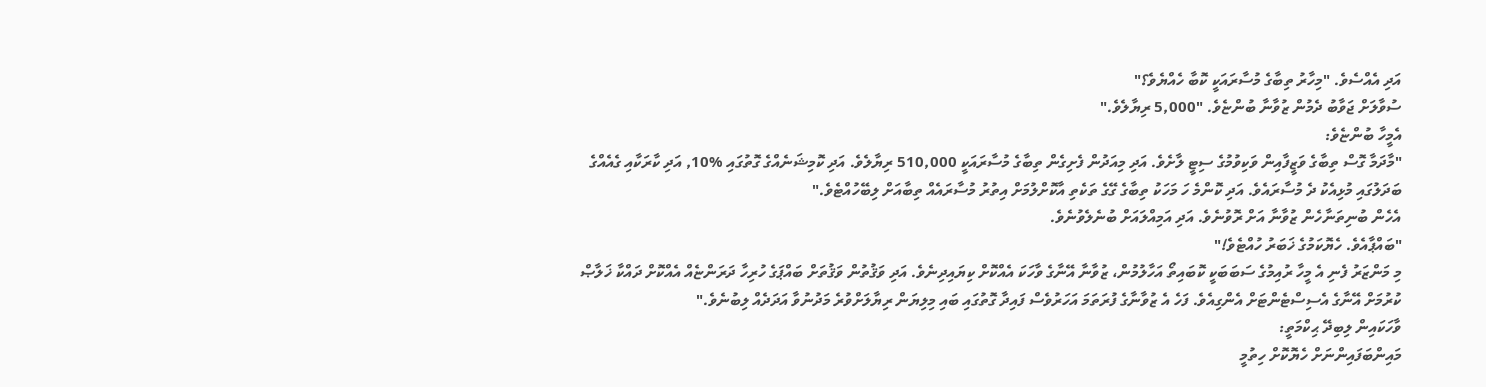އަދި އެއްސެވެ. "މިހާރު ތިބާގެ މުސާރައަކީ ކޮބާ ހެއްޔެވެ؟"
ސުވާލަށް ޖަވާބު ދެމުން ޒުވާނާ ބުންޏެވެ. "5,000 ރިޔާލެވެ."
އެމީހާ ބުންޏެވެ:
"މާދަމާ ގޮސް ތިބާގެ ވަޒީފާއިން ވަކިވުމުގެ ސިޓީ ލާށެވެ. އަދި މިއަދުން ފެށިގެން ތިބާގެ މުސާރައަކީ 510,000 ރިޔާލެވެ. އަދި ކޮމިޝަނެއްގެ ގޮތުގައި %10, އަދި ކާރަކާއި ގެއެއްގެ ބަދަލުގައި މުޅިއެކު ދެ މުސާރައެވެ. އަދި ކޮންމެ ހަ މަހަކު ތިބާގެ ގޭގެ ތަކެތި އާކޮށްލުމަށް އިތުރު މުސާރައެއް ތިބާއަށް ލިބޭހުއްޓެވެ."
އެހެން ބުނިތަނާހެން ޒުވާނާ އަށް ރޮވުނެވެ. އަދި އަމިއްލައަށް ބުނެލެވުނެވެ.
"ބައްޕާއެވެ. ހެޔޮކަމުގެ ޚަބަރު ހުއްޓެވެ!"
މި މަންޒަރު ފެނި އެ މީހާ ރުއިމުގެ ސަބަބަކީ ކޮބައިތޯ އަހާލުމުން، ޒުވާނާ އޭނާގެ ވާހަކަ އެއްކޮށް ކިޔައިދިނެވެ. އަދި ވަޤުތުން ވަޤުތަށް ބައްޕަގެ ހުރިހާ ދަރަންޏެއް އެއްކޮށް ދައްކާ ޚަލާޞް ކުރުމަށް އޭނާގެ އެސިސްޓެންޓަށް އެންގިއެވެ. ފަހެ އެ ޒުވާނާގެ ފުރަތަމަ އަހަރުވެސް ފައިދާ ގޮތުގައި ބައި މިލިޔަން ރިޔާލަށްވުރެ މަދުނުވާ އަދަދެއް ލިބުނެވެ."
ވާހަކައިން ލިބިދޭ ޙިކްމަތީ:
މައިންބަފައިންނަށް ހެޔޮކޮށް ހިތުމީ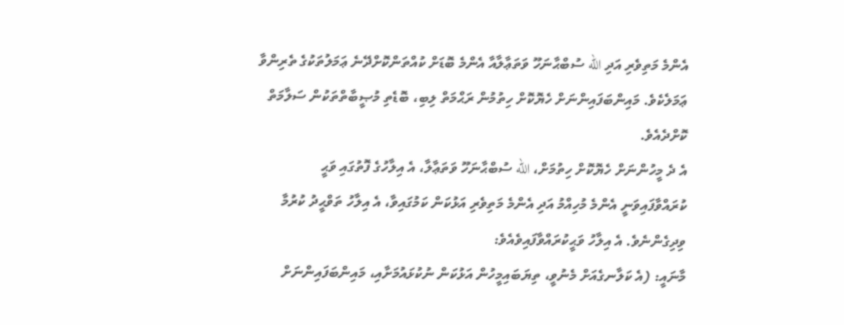އެންމެ މަތިވެރި އަދި الله ސުބްޙާނަހޫ ވަތަޢާލާއާ އެންމެ ބޮޑަށް ކުއްތަންކޮށްދޭނެ ޢަމަލުތަކުގެ ތެރިންވާ ޢަމަލެކެވެ. މައިންބަފައިންނަށް ހެޔޮކޮށް ހިތުމުން ރަޙްމަތް ލިބި، ބޮޑެތި މުޞީބާތްތަކުން ސަލާމަތް ކޮށްދެއެވެ.
އެ ދެ މީހުންނަށް ހެޔޮކޮށް ހިތުމަށް، الله ސުބްޙާނަހޫ ވަތަޢާލާ، އެ އިލާހުގެ ފޮތުގައި ވަޙީ ކުރައްވާފައިވަނީ އެންމެ މުހިއްމު އަދި އެންމެ މަތިވެރި އަޅުކަން ކަމުގައިވާ، އެ އިލާހު ތަވްޙީދު ކުރުމާ ވިދިގެންނެވެ. އެ އިލާހު ވަޙީކުރައްވާފައިވެއެވެ:
މާނައީ: (އެ ކަލާނގެއަށް މެނުވީ، ތިޔަބައިމީހުން އަޅުކަން ނުކުޅައުމަށާއި، މައިންބަފައިންނަށް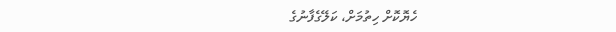ހެޔޮކޮށް ހިތުމަށް، ކަލޭގެފާނުގެ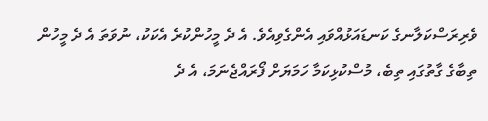ވެރިރަސްކަލާނގެ ކަނޑައަޅުއްވައި އެންގެވިއެވެ. އެ ދެ މީހުންކުރެ އެކަކު، ނުވަތަ އެ ދެ މީހުން ތިބާގެ ގާތުގައި ތިބެ، މުސްކުޅިކަމާ ހަމަޔަށް ފޯރައްޖެނަމަ، އެ ދެ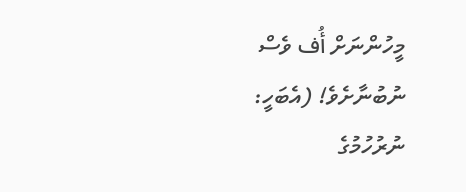މީހުންނަށް أُف ވެސް ނުބުނާށެވެ! (އެބަހީ: ނުރުހުމުގެ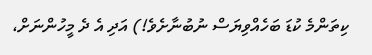ކިތަންމެ ކުޑަ ބަހެއްވިޔަސް ނުބުނާށެވެ!) އަދި އެ ދެ މީހުންނަށް،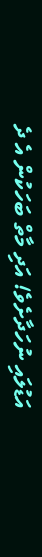އަޑުލައި ނުހަދާށެވެ! އަދި މާތް ބަހަކުން އެ ދެ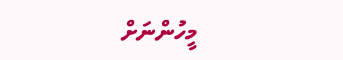މީހުންނަށް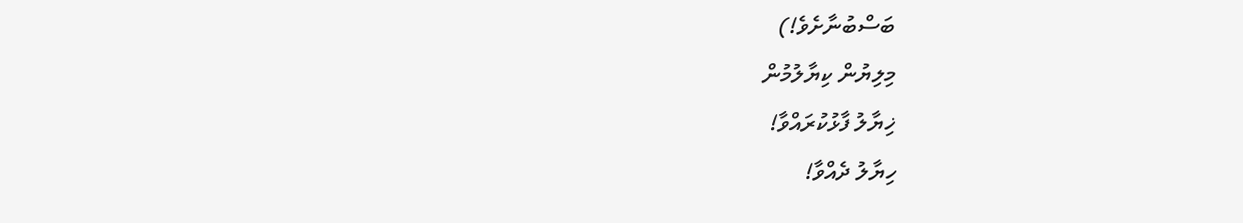ބަސްބުނާށެވެ!)
މިލިޔުން ކިޔާލުމުން
ޚިޔާލު ފާޅުކުރައްވާ!
ހިޔާލު ދެއްވާ!